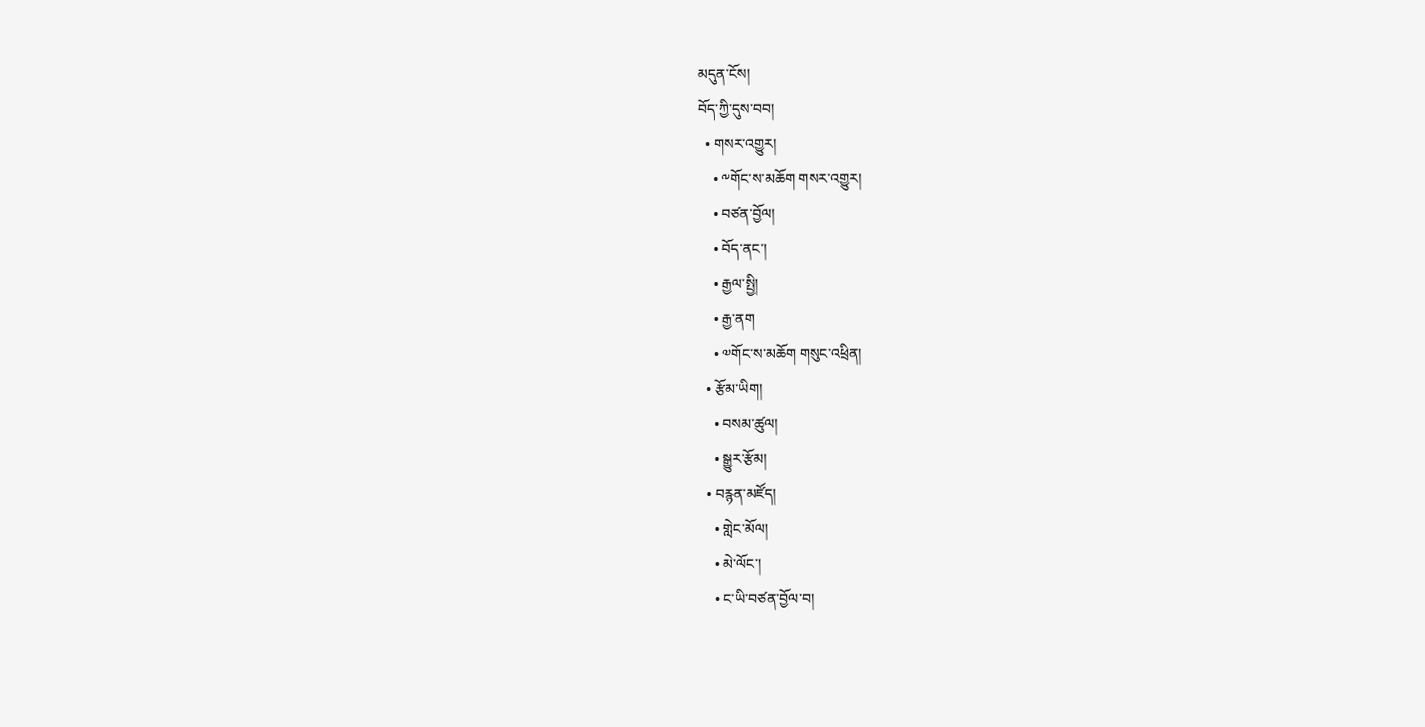མདུན་ངོས།
བོད་ཀྱི་དུས་བབ།
  • གསར་འགྱུར།
    • ༸གོང་ས་མཆོག གསར་འགྱུར།
    • བཙན་བྱོལ།
    • བོད་ནང་།
    • རྒྱལ་སྤྱི།
    • རྒྱ་ནག
    • ༧གོང་ས་མཆོག གསུང་འཕྲིན།
  • རྩོམ་ཡིག།
    • བསམ་ཚུལ།
    • སྒྱུར་རྩོམ།
  • བརྙན་མཛོད།
    • གླེང་མོལ།
    • མེ་ལོང་།
    • ང་ཡི་བཙན་བྱོལ་བ།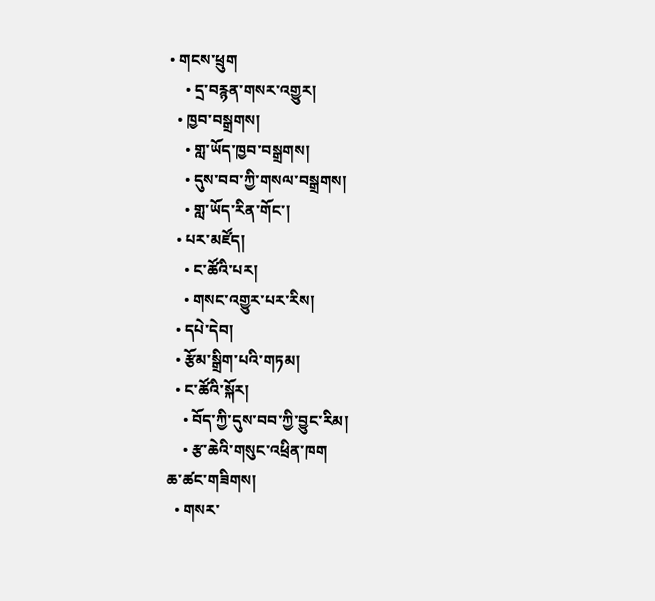• གངས་ཕྲུག
    • དྲ་བརྙན་གསར་འགྱུར།
  • ཁྱབ་བསྒྲགས།
    • གླ་ཡོད་ཁྱབ་བསྒྲགས།
    • དུས་བབ་ཀྱི་གསལ་བསྒྲགས།
    • གླ་ཡོད་རིན་གོང་།
  • པར་མཛོད།
    • ང་ཚོའི་པར།
    • གསང་འགྱུར་པར་རིས།
  • དཔེ་དེབ།
  • རྩོམ་སྒྲིག་པའི་གཏམ།
  • ང་ཚོའི་སྐོར།
    • བོད་ཀྱི་དུས་བབ་ཀྱི་བྱུང་རིམ།
    • རྩ་ཆེའི་གསུང་འཕྲིན་ཁག
ཆ་ཚང་གཟིགས།
  • གསར་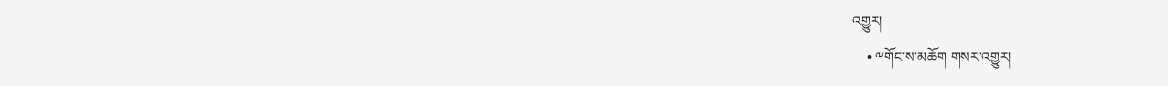འགྱུར།
    • ༸གོང་ས་མཆོག གསར་འགྱུར།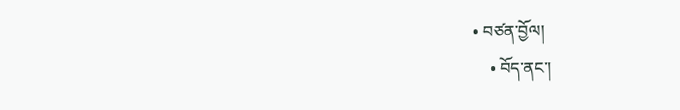• བཙན་བྱོལ།
    • བོད་ནང་།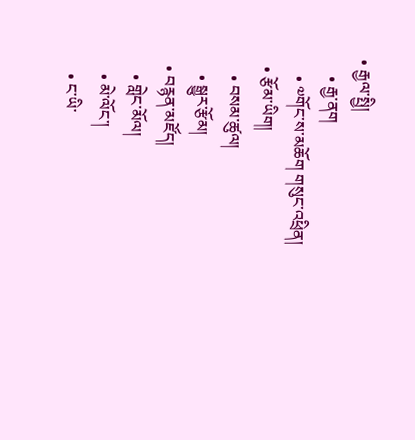• རྒྱལ་སྤྱི།
    • རྒྱ་ནག
    • ༧གོང་ས་མཆོག གསུང་འཕྲིན།
  • རྩོམ་ཡིག།
    • བསམ་ཚུལ།
    • སྒྱུར་རྩོམ།
  • བརྙན་མཛོད།
    • གླེང་མོལ།
    • མེ་ལོང་།
    • ང་ཡི་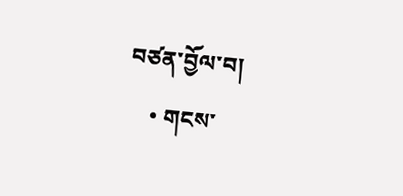བཙན་བྱོལ་བ།
    • གངས་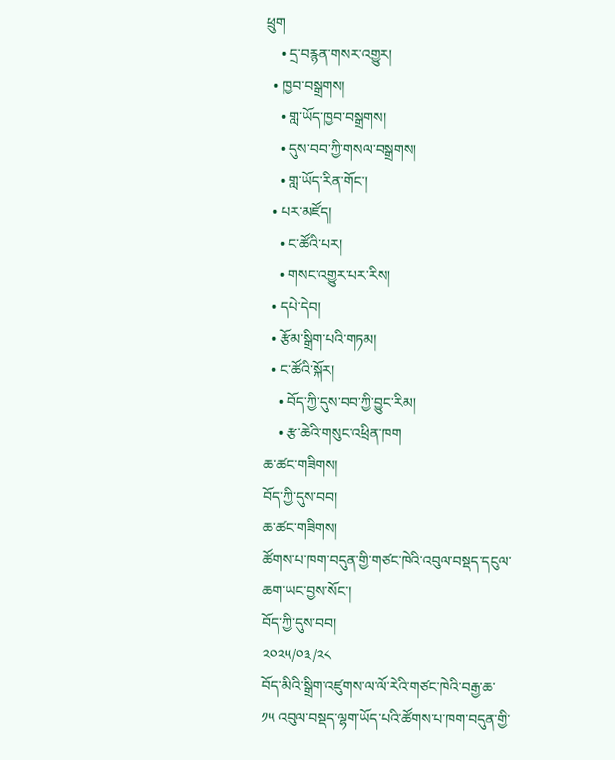ཕྲུག
    • དྲ་བརྙན་གསར་འགྱུར།
  • ཁྱབ་བསྒྲགས།
    • གླ་ཡོད་ཁྱབ་བསྒྲགས།
    • དུས་བབ་ཀྱི་གསལ་བསྒྲགས།
    • གླ་ཡོད་རིན་གོང་།
  • པར་མཛོད།
    • ང་ཚོའི་པར།
    • གསང་འགྱུར་པར་རིས།
  • དཔེ་དེབ།
  • རྩོམ་སྒྲིག་པའི་གཏམ།
  • ང་ཚོའི་སྐོར།
    • བོད་ཀྱི་དུས་བབ་ཀྱི་བྱུང་རིམ།
    • རྩ་ཆེའི་གསུང་འཕྲིན་ཁག
ཆ་ཚང་གཟིགས།
བོད་ཀྱི་དུས་བབ།
ཆ་ཚང་གཟིགས།
ཚོགས་པ་ཁག་བདུན་གྱི་གཙང་ཁེའི་འབུལ་བསྡད་དངུལ་ཆག་ཡང་བྱས་སོང་།
བོད་ཀྱི་དུས་བབ།
༢༠༢༥/༠༣/༢༨
བོད་མིའི་སྒྲིག་འཛུགས་ལ་ལོ་རེའི་གཙང་ཁེའི་བརྒྱ་ཆ་ ༡༥ འབུལ་བསྡད་ལྷག་ཡོད་པའི་ཚོགས་པ་ཁག་བདུན་གྱི་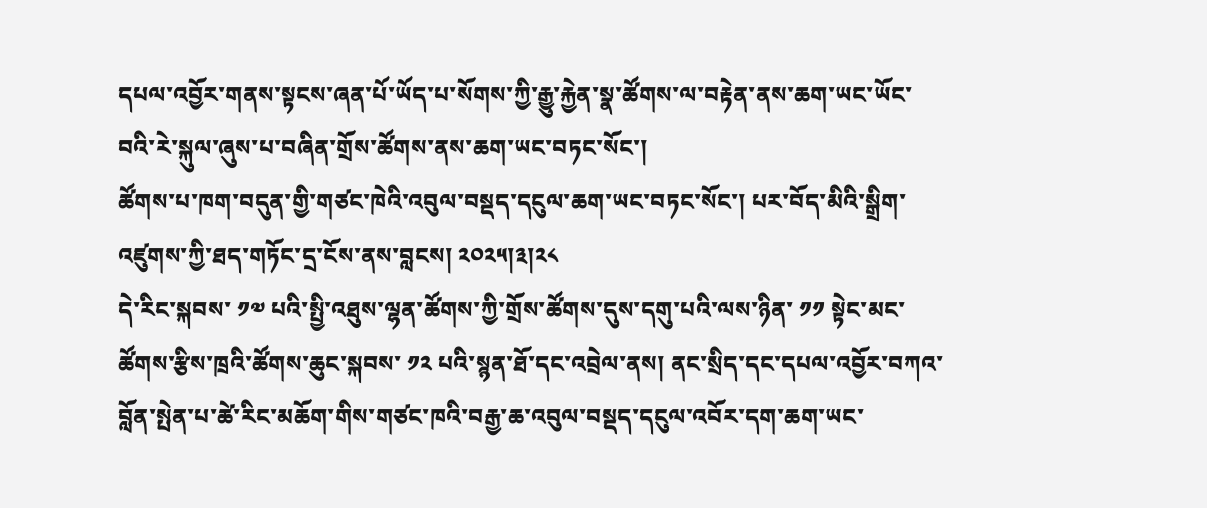དཔལ་འབྱོར་གནས་སྟངས་ཞན་པོ་ཡོད་པ་སོགས་ཀྱི་རྒྱུ་རྐྱེན་སྣ་ཚོགས་ལ་བརྟེན་ནས་ཆག་ཡང་ཡོང་བའི་རེ་སྐུལ་ཞུས་པ་བཞིན་གྲོས་ཚོགས་ནས་ཆག་ཡང་བཏང་སོང་།
ཚོགས་པ་ཁག་བདུན་གྱི་གཙང་ཁེའི་འབུལ་བསྡད་དངུལ་ཆག་ཡང་བཏང་སོང་། པར་བོད་མིའི་སྒྲིག་འཛུགས་ཀྱི་ཐད་གཏོང་དྲ་ངོས་ནས་བླངས། ༢༠༢༥།༣།༢༨
དེ་རིང་སྐབས་ ༡༧ པའི་སྤྱི་འཐུས་ལྷན་ཚོགས་ཀྱི་གྲོས་ཚོགས་དུས་དགུ་པའི་ལས་ཉིན་ ༡༡ སྟེང་མང་ཚོགས་རྩིས་ཁྲའི་ཚོགས་ཆུང་སྐབས་ ༡༢ པའི་སྙན་ཐོ་དང་འབྲེལ་ནས། ནང་སྲིད་དང་དཔལ་འབྱོར་བཀའ་བློན་སྤེན་པ་ཚེ་རིང་མཆོག་གིས་གཙང་ཁའི་བརྒྱ་ཆ་འབུལ་བསྡད་དངུལ་འབོར་དག་ཆག་ཡང་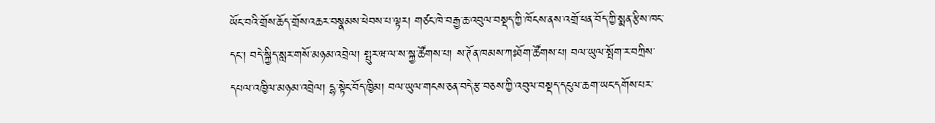ཡོང་བའི་གྲོས་ཆོད་གྲོས་འཆར་བསྣམས་ཕེབས་པ་ལྟར། གཙང་ཁེ་བརྒྱ་ཆ་འབུལ་བསྡད་ཀྱི་ཁོངས་ནས་འགྲོ་ཕན་བོད་ཀྱི་སྨན་རྩིས་ཁང་དང་། བདེ་སྐྱིད་སླར་གསོ་མཉམ་འབྲེལ། སྤུར་ཝ་ལ་ས་སྐྱ་ཚོགས་པ། ས་ཊོན་ཁམས་ཀཿཐོག་ཚོགས་པ། བལ་ཡུལ་སྤོག་ར་བཀྲིས་དཔལ་འཁྱིལ་མཉམ་འབྲེལ། དྷ་སྟེང་བོད་ཁྱིམ། བལ་ཡུལ་གངས་ཅན་བདེ་རྩ་བཅས་ཀྱི་འབུལ་བསྡད་དངུལ་ཆག་ཡང་དགོས་པར་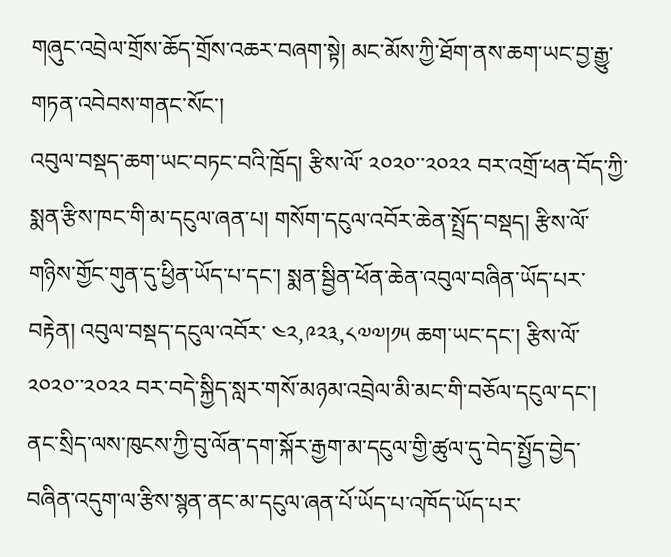གཞུང་འབྲེལ་གྲོས་ཆོད་གྲོས་འཆར་བཞག་སྟེ། མང་མོས་ཀྱི་ཐོག་ནས་ཆག་ཡང་བྱ་རྒྱུ་གཏན་འབེབས་གནང་སོང་།
འབུལ་བསྡད་ཆག་ཡང་བཏང་བའི་ཁྲོད། རྩིས་ལོ་ ༢༠༢༠་་༢༠༢༢ བར་འགྲོ་ཕན་བོད་ཀྱི་སྨན་རྩིས་ཁང་གི་མ་དངུལ་ཞན་པ། གསོག་དངུལ་འབོར་ཆེན་སྤྲོད་བསྡད། རྩིས་ལོ་གཉིས་གྱོང་གུན་དུ་ཕྱིན་ཡོད་པ་དང་། སྨན་སྦྱིན་ཕོན་ཆེན་འབུལ་བཞིན་ཡོད་པར་བརྟེན། འབུལ་བསྡད་དངུལ་འབོར་ ༤༢,༩༢༣,༨༧༧།༡༥ ཆག་ཡང་དང་། རྩིས་ལོ་ ༢༠༢༠་་༢༠༢༢ བར་བདེ་སྐྱིད་སླར་གསོ་མཉམ་འབྲེལ་མི་མང་གི་བཅོལ་དངུལ་དང་། ནང་སྲིད་ལས་ཁུངས་ཀྱི་བུ་ལོན་དག་སྐོར་རྒྱག་མ་དངུལ་གྱི་ཚུལ་དུ་བེད་སྤྱོད་བྱེད་བཞིན་འདུག་ལ་རྩིས་སྙན་ནང་མ་དངུལ་ཞན་པོ་ཡོད་པ་འཁོད་ཡོད་པར་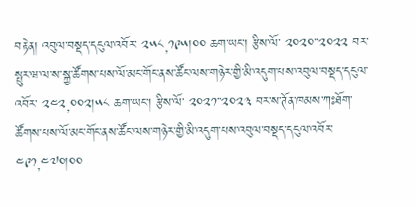བརྟེན། འབུལ་བསྡད་དངུལ་འབོར་ ༢༥༨,༡༩༥།༠༠ ཆག་ཡང་། རྩིས་ལོ་ ༢༠༢༠་་༢༠༢༢ བར་སྤུར་ཝ་ལ་ས་སྐྱ་ཚོགས་པས་ལོ་མང་གོང་ནས་ཚོང་ལས་གཉེར་གྱི་མི་འདུག་པས་འབུལ་བསྡད་དངུལ་འབོར་ ༢༤༢,༠༠༢།༥༨ ཆག་ཡང་། རྩིས་ལོ་ ༢༠༢༡་་༢༠༢༣ བར་ས་ཊོན་ཁམས་ཀཿཐོག་ཚོགས་པས་ལོ་མང་གོང་ནས་ཚོང་ལས་གཉེར་གྱི་མི་འདུག་པས་འབུལ་བསྡད་དངུལ་འབོར་ ༤༩༡,༤༧༠།༠༠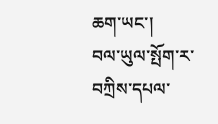ཆག་ཡང་།
བལ་ཡུལ་སྤོག་ར་བཀྲིས་དཔལ་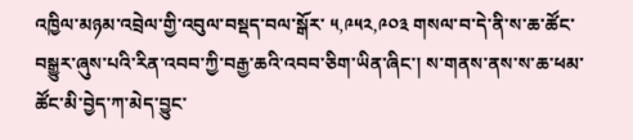འཁྱིལ་མཉམ་འབྲེལ་གྱི་འབུལ་བསྡད་བལ་སྒོར་ ༥,༩༥༢,༩༠༣ གསལ་བ་དེ་ནི་ས་ཆ་ཚོང་བསྒྱུར་ཞུས་པའི་རིན་འབབ་ཀྱི་བརྒྱ་ཆའི་འབབ་ཅིག་ཡིན་ཞིང་། ས་གནས་ནས་ས་ཆ་ཕམ་ཚོང་མི་བྱེད་ཀ་མེད་བྱུང་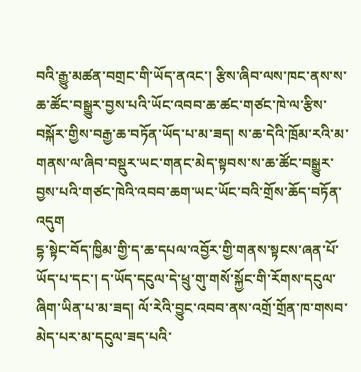བའི་རྒྱུ་མཚན་བགྲང་གི་ཡོད་ནའང་། རྩིས་ཞིབ་ལས་ཁང་ནས་ས་ཆ་ཚོང་བསྒྱུར་བྱས་པའི་ཡོང་འབབ་ཆ་ཚང་གཙང་ཁེ་ལ་རྩིས་བསྐོར་གྱིས་བརྒྱ་ཆ་བཏོན་ཡོད་པ་མ་ཟད། ས་ཆ་དེའི་ཁྲོམ་རའི་མ་གནས་ལ་ཞིབ་བསྡུར་ཡང་གནང་མེད་སྟབས་ས་ཆ་ཚོང་བསྒྱུར་བྱས་པའི་གཙང་ཁེའི་འབབ་ཆག་ཡང་ཡོང་བའི་གྲོས་ཆོད་བཏོན་འདུག
དྷ་སྟེང་བོད་ཁྱིམ་གྱི་ད་ཆ་དཔལ་འབྱོར་གྱི་གནས་སྟངས་ཞན་པོ་ཡོད་པ་དང་། ད་ཡོད་དངུལ་དེ་ཕྲུ་གུ་གསོ་སྐྱོང་གི་རོགས་དངུལ་ཞིག་ཡིན་པ་མ་ཟད། ལོ་རེའི་བྱུང་འབབ་ནས་འགྲོ་གྲོན་ཁ་གསབ་མེད་པར་མ་དངུལ་ཟད་པའི་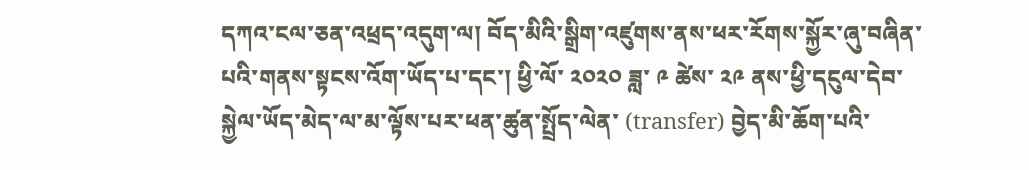དཀའ་ངལ་ཅན་འཕྲད་འདུག་ལ། བོད་མིའི་སྒྲིག་འཛུགས་ནས་ཕར་རོགས་སྐྱོར་ཞུ་བཞིན་པའི་གནས་སྟངས་འོག་ཡོད་པ་དང་། ཕྱི་ལོ་ ༢༠༢༠ ཟླ་ ༩ ཚེས་ ༢༩ ནས་ཕྱི་དངུལ་དེབ་སྐྱེལ་ཡོད་མེད་ལ་མ་ལྟོས་པར་ཕན་ཚུན་སྤྲོད་ལེན་ (transfer) བྱེད་མི་ཆོག་པའི་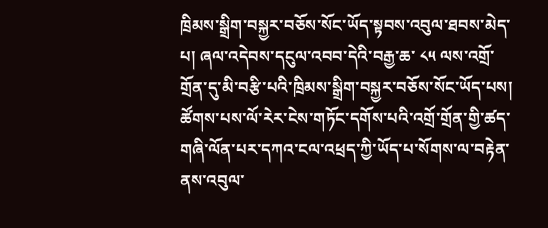ཁྲིམས་སྒྲིག་བསྐྱར་བཅོས་སོང་ཡོད་སྟབས་འབུལ་ཐབས་མེད་པ། ཞལ་འདེབས་དངུལ་འབབ་དེའི་བརྒྱ་ཆ་ ༨༥ ལས་འགྲོ་གྲོན་དུ་མི་བརྩི་པའི་ཁྲིམས་སྒྲིག་བསྐྱར་བཅོས་སོང་ཡོད་པས། ཚོགས་པས་ལོ་རེར་ངེས་གཏོང་དགོས་པའི་འགྲོ་གྲོན་གྱི་ཚད་གཞི་ལོན་པར་དཀའ་ངལ་འཕྲད་ཀྱི་ཡོད་པ་སོགས་ལ་བརྟེན་ནས་འབུལ་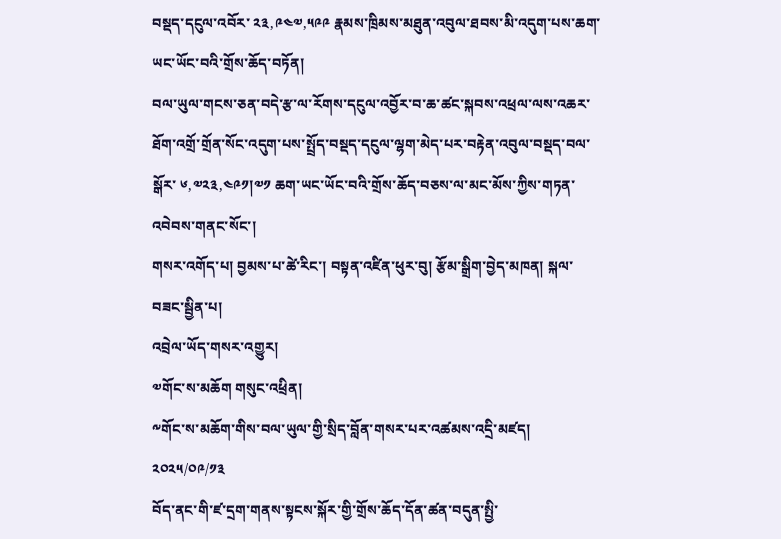བསྡད་དངུལ་འབོར་ ༢༣,༩༤༧,༥༩༩ རྣམས་ཁྲིམས་མཐུན་འབུལ་ཐབས་མི་འདུག་པས་ཆག་ཡང་ཡོང་བའི་གྲོས་ཆོད་བཏོན།
བལ་ཡུལ་གངས་ཅན་བདེ་རྩ་ལ་རོགས་དངུལ་འབྱོར་བ་ཆ་ཚང་སྐབས་འཕྲལ་ལས་འཆར་ཐོག་འགྲོ་གྲོན་སོང་འདུག་པས་སྤྲོད་བསྡད་དངུལ་ལྷག་མེད་པར་བརྟེན་འབུལ་བསྡད་བལ་སྒོར་ ༦,༧༢༣,༤༩༡།༧༡ ཆག་ཡང་ཡོང་བའི་གྲོས་ཆོད་བཅས་ལ་མང་མོས་ཀྱིས་གཏན་འབེབས་གནང་སོང་།
གསར་འགོད་པ། བྱམས་པ་ཚེ་རིང་། བསྟན་འཛིན་ཕུར་བུ། རྩོམ་སྒྲིག་བྱེད་མཁན། སྐལ་བཟང་སྦྱིན་པ།
འབྲེལ་ཡོད་གསར་འགྱུར།
༧གོང་ས་མཆོག གསུང་འཕྲིན།
༸གོང་ས་མཆོག་གིས་བལ་ཡུལ་གྱི་སྲིད་བློན་གསར་པར་འཚམས་འདྲི་མཛད།
༢༠༢༥/༠༩/༡༣
བོད་ནང་གི་ཛ་དྲག་གནས་སྟངས་སྐོར་གྱི་གྲོས་ཆོད་དོན་ཚན་བདུན་སྤྱི་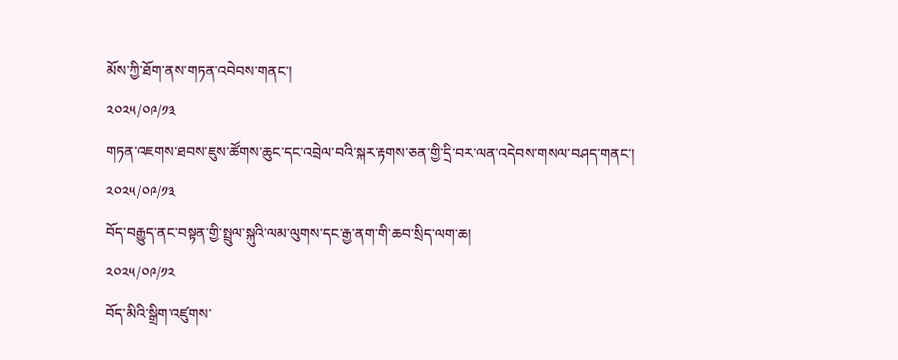མོས་ཀྱི་ཐོག་ནས་གཏན་འབེབས་གནང་།
༢༠༢༥/༠༩/༡༣
གཏན་འཇགས་ཐབས་ཇུས་ཚོགས་ཆུང་དང་འབྲེལ་བའི་སྐར་རྟགས་ཅན་གྱི་དྲི་བར་ལན་འདེབས་གསལ་བཤད་གནང་།
༢༠༢༥/༠༩/༡༣
བོད་བརྒྱུད་ནང་བསྟན་གྱི་སྤྲུལ་སྐུའི་ལམ་ལུགས་དང་རྒྱ་ནག་གི་ཆབ་སྲིད་ལག་ཆ།
༢༠༢༥/༠༩/༡༢
བོད་མིའི་སྒྲིག་འཛུགས་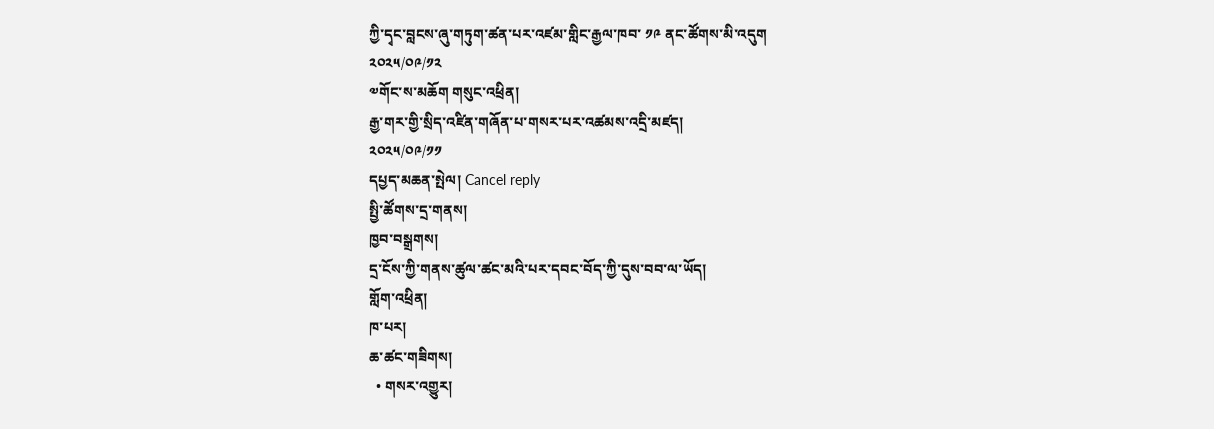ཀྱི་དྭང་བླངས་ཞུ་གཏུག་ཚན་པར་འཛམ་གླིང་རྒྱལ་ཁབ་ ༡༩ ནང་ཚོགས་མི་འདུག
༢༠༢༥/༠༩/༡༢
༧གོང་ས་མཆོག གསུང་འཕྲིན།
རྒྱ་གར་གྱི་སྲིད་འཛིན་གཞོན་པ་གསར་པར་འཚམས་འདྲི་མཛད།
༢༠༢༥/༠༩/༡༡
དཔྱད་མཆན་སྤེལ། Cancel reply
སྤྱི་ཚོགས་དྲ་གནས།
ཁྱབ་བསྒྲགས།
དྲ་ངོས་ཀྱི་གནས་ཚུལ་ཚང་མའི་པར་དབང་བོད་ཀྱི་དུས་བབ་ལ་ཡོད།
གློག་འཕྲིན།
ཁ་པར།
ཆ་ཚང་གཟིགས།
  • གསར་འགྱུར།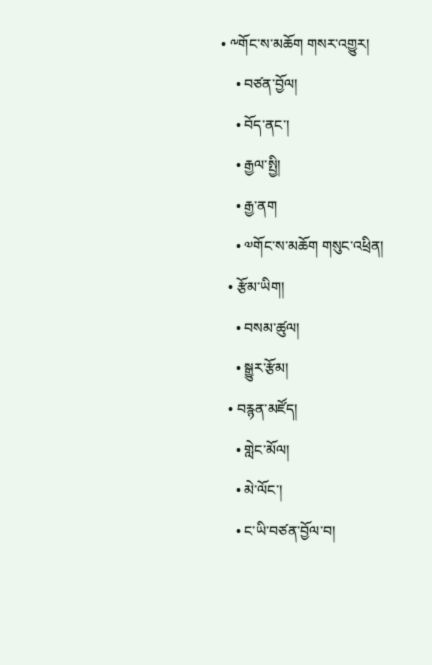• ༸གོང་ས་མཆོག གསར་འགྱུར།
    • བཙན་བྱོལ།
    • བོད་ནང་།
    • རྒྱལ་སྤྱི།
    • རྒྱ་ནག
    • ༧གོང་ས་མཆོག གསུང་འཕྲིན།
  • རྩོམ་ཡིག།
    • བསམ་ཚུལ།
    • སྒྱུར་རྩོམ།
  • བརྙན་མཛོད།
    • གླེང་མོལ།
    • མེ་ལོང་།
    • ང་ཡི་བཙན་བྱོལ་བ།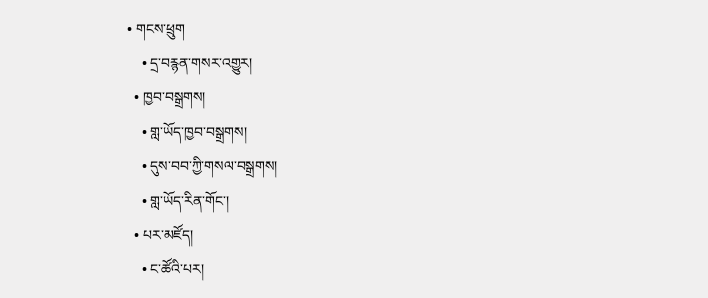• གངས་ཕྲུག
    • དྲ་བརྙན་གསར་འགྱུར།
  • ཁྱབ་བསྒྲགས།
    • གླ་ཡོད་ཁྱབ་བསྒྲགས།
    • དུས་བབ་ཀྱི་གསལ་བསྒྲགས།
    • གླ་ཡོད་རིན་གོང་།
  • པར་མཛོད།
    • ང་ཚོའི་པར།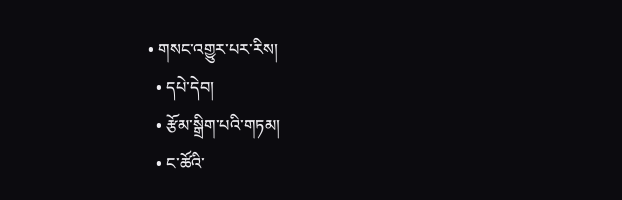• གསང་འགྱུར་པར་རིས།
  • དཔེ་དེབ།
  • རྩོམ་སྒྲིག་པའི་གཏམ།
  • ང་ཚོའི་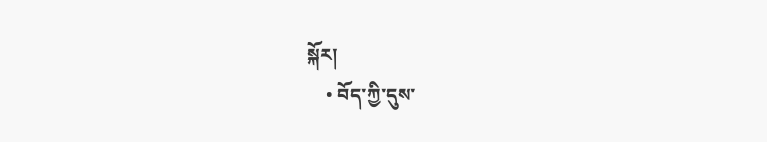སྐོར།
    • བོད་ཀྱི་དུས་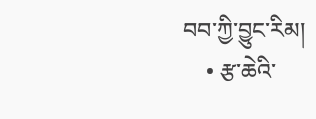བབ་ཀྱི་བྱུང་རིམ།
    • རྩ་ཆེའི་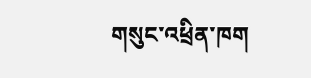གསུང་འཕྲིན་ཁག